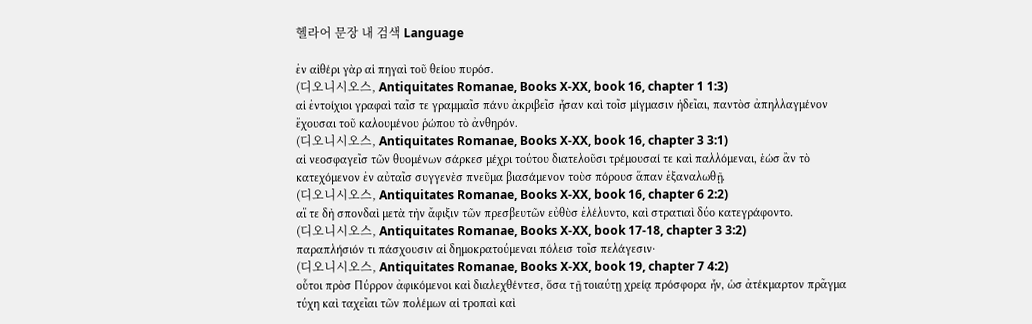헬라어 문장 내 검색 Language

ἐν αἰθέρι γὰρ αἱ πηγαὶ τοῦ θείου πυρόσ.
(디오니시오스, Antiquitates Romanae, Books X-XX, book 16, chapter 1 1:3)
αἱ ἐντοίχιοι γραφαὶ ταῖσ τε γραμμαῖσ πάνυ ἀκριβεῖσ ἦσαν καὶ τοῖσ μίγμασιν ἡδεῖαι, παντὸσ ἀπηλλαγμένον ἔχουσαι τοῦ καλουμένου ῥώπου τὸ ἀνθηρόν.
(디오니시오스, Antiquitates Romanae, Books X-XX, book 16, chapter 3 3:1)
αἱ νεοσφαγεῖσ τῶν θυομένων σάρκεσ μέχρι τούτου διατελοῦσι τρέμουσαί τε καὶ παλλόμεναι, ἑώσ ἂν τὸ κατεχόμενον ἐν αὐταῖσ συγγενὲσ πνεῦμα βιασάμενον τοὺσ πόρουσ ἅπαν ἐξαναλωθῇ.
(디오니시오스, Antiquitates Romanae, Books X-XX, book 16, chapter 6 2:2)
αἵ τε δὴ σπονδαὶ μετὰ τὴν ἄφιξιν τῶν πρεσβευτῶν εὐθὺσ ἐλέλυντο, καὶ στρατιαὶ δύο κατεγράφοντο.
(디오니시오스, Antiquitates Romanae, Books X-XX, book 17-18, chapter 3 3:2)
παραπλήσιόν τι πάσχουσιν αἱ δημοκρατούμεναι πόλεισ τοῖσ πελάγεσιν·
(디오니시오스, Antiquitates Romanae, Books X-XX, book 19, chapter 7 4:2)
οὗτοι πρὸσ Πύρρον ἀφικόμενοι καὶ διαλεχθέντεσ, ὅσα τῇ τοιαύτῃ χρείᾳ πρόσφορα ἦν, ὡσ ἀτέκμαρτον πρᾶγμα τύχη καὶ ταχεῖαι τῶν πολέμων αἱ τροπαὶ καὶ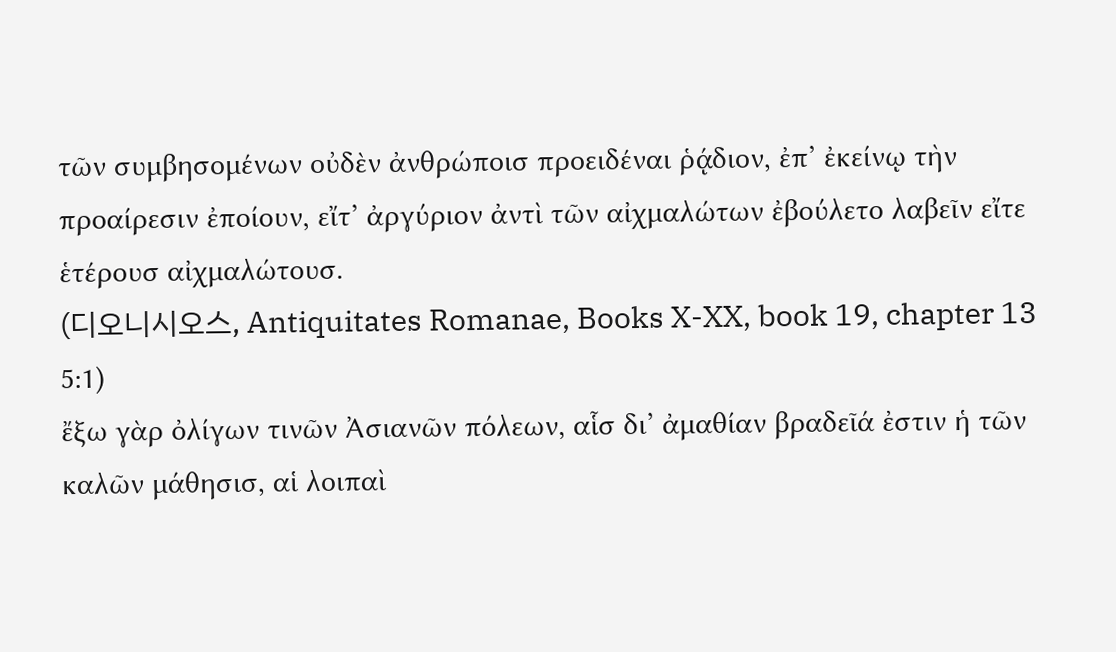τῶν συμβησομένων οὐδὲν ἀνθρώποισ προειδέναι ῥᾴδιον, ἐπ’ ἐκείνῳ τὴν προαίρεσιν ἐποίουν, εἴτ’ ἀργύριον ἀντὶ τῶν αἰχμαλώτων ἐβούλετο λαβεῖν εἴτε ἑτέρουσ αἰχμαλώτουσ.
(디오니시오스, Antiquitates Romanae, Books X-XX, book 19, chapter 13 5:1)
ἔξω γὰρ ὀλίγων τινῶν Ἀσιανῶν πόλεων, αἷσ δι’ ἀμαθίαν βραδεῖά ἐστιν ἡ τῶν καλῶν μάθησισ, αἱ λοιπαὶ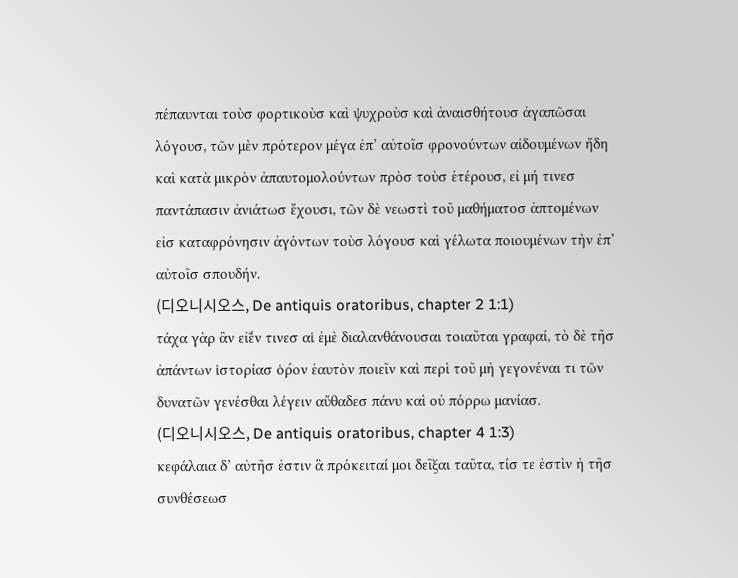πέπαυνται τοὺσ φορτικοὺσ καὶ ψυχροὺσ καὶ ἀναισθήτουσ ἀγαπῶσαι λόγουσ, τῶν μὲν πρότερον μέγα ἐπ’ αὐτοῖσ φρονούντων αἰδουμένων ἤδη καὶ κατὰ μικρὸν ἀπαυτομολούντων πρὸσ τοὺσ ἑτέρουσ, εἰ μή τινεσ παντάπασιν ἀνιάτωσ ἔχουσι, τῶν δὲ νεωστὶ τοῦ μαθήματοσ ἁπτομένων εἰσ καταφρόνησιν ἀγόντων τοὺσ λόγουσ καὶ γέλωτα ποιουμένων τὴν ἐπ’ αὐτοῖσ σπουδήν.
(디오니시오스, De antiquis oratoribus, chapter 2 1:1)
τάχα γὰρ ἂν εἰε͂́ν τινεσ αἱ ἐμὲ διαλανθάνουσαι τοιαῦται γραφαί, τὸ δὲ τῆσ ἀπάντων ἱστορίασ ὁρ́ον ἑαυτὸν ποιεῖν καὶ περὶ τοῦ μὴ γεγονέναι τι τῶν δυνατῶν γενέσθαι λέγειν αὔθαδεσ πάνυ καὶ οὐ πόρρω μανίασ.
(디오니시오스, De antiquis oratoribus, chapter 4 1:3)
κεφάλαια δ’ αὐτῆσ ἐστιν ἃ πρόκειταί μοι δεῖξαι ταῦτα, τίσ τε ἐστὶν ἡ τῆσ συνθέσεωσ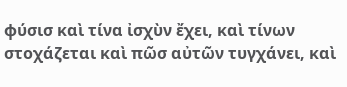φύσισ καὶ τίνα ἰσχὺν ἔχει, καὶ τίνων στοχάζεται καὶ πῶσ αὐτῶν τυγχάνει, καὶ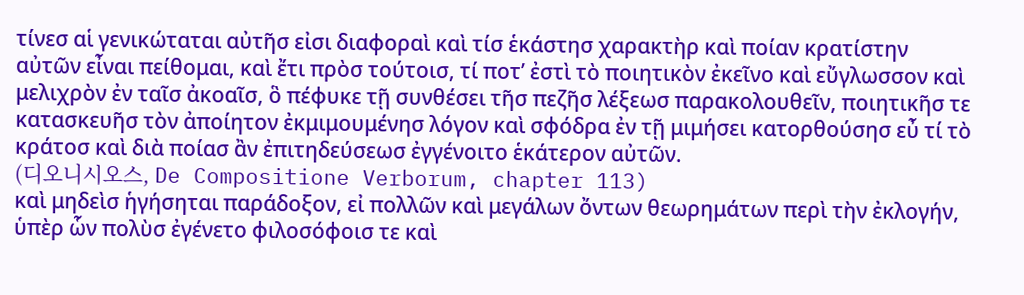τίνεσ αἱ γενικώταται αὐτῆσ εἰσι διαφοραὶ καὶ τίσ ἑκάστησ χαρακτὴρ καὶ ποίαν κρατίστην αὐτῶν εἶναι πείθομαι, καὶ ἔτι πρὸσ τούτοισ, τί ποτ’ ἐστὶ τὸ ποιητικὸν ἐκεῖνο καὶ εὔγλωσσον καὶ μελιχρὸν ἐν ταῖσ ἀκοαῖσ, ὃ πέφυκε τῇ συνθέσει τῆσ πεζῆσ λέξεωσ παρακολουθεῖν, ποιητικῆσ τε κατασκευῆσ τὸν ἀποίητον ἐκμιμουμένησ λόγον καὶ σφόδρα ἐν τῇ μιμήσει κατορθούσησ εὖ τί τὸ κράτοσ καὶ διὰ ποίασ ἂν ἐπιτηδεύσεωσ ἐγγένοιτο ἑκάτερον αὐτῶν.
(디오니시오스, De Compositione Verborum, chapter 113)
καὶ μηδεὶσ ἡγήσηται παράδοξον, εἰ πολλῶν καὶ μεγάλων ὄντων θεωρημάτων περὶ τὴν ἐκλογήν, ὑπὲρ ὧν πολὺσ ἐγένετο φιλοσόφοισ τε καὶ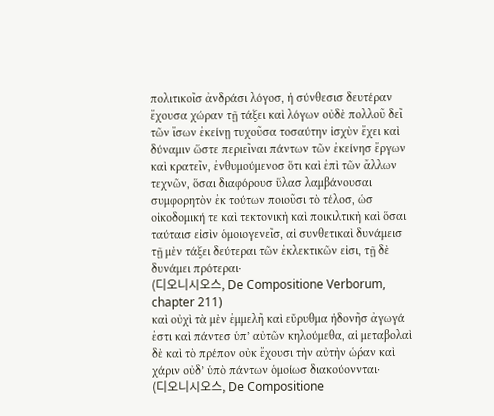πολιτικοῖσ ἀνδράσι λόγοσ, ἡ σύνθεσισ δευτέραν ἔχουσα χώραν τῇ τάξει καὶ λόγων οὐδὲ πολλοῦ δεῖ τῶν ἴσων ἐκείνῃ τυχοῦσα τοσαύτην ἰσχὺν ἔχει καὶ δύναμιν ὥστε περιεῖναι πάντων τῶν ἐκείνησ ἔργων καὶ κρατεῖν, ἐνθυμούμενοσ ὅτι καὶ ἐπὶ τῶν ἄλλων τεχνῶν, ὅσαι διαφόρουσ ὕλασ λαμβάνουσαι συμφορητὸν ἐκ τούτων ποιοῦσι τὸ τέλοσ, ὡσ οἰκοδομική τε καὶ τεκτονικὴ καὶ ποικιλτικὴ καὶ ὅσαι ταύταισ εἰσὶν ὁμοιογενεῖσ, αἱ συνθετικαὶ δυνάμεισ τῇ μὲν τάξει δεύτεραι τῶν ἐκλεκτικῶν εἰσι, τῇ δὲ δυνάμει πρότεραι·
(디오니시오스, De Compositione Verborum, chapter 211)
καὶ οὐχὶ τὰ μὲν ἐμμελῆ καὶ εὔρυθμα ἡδονῆσ ἀγωγά ἐστι καὶ πάντεσ ὑπ’ αὐτῶν κηλούμεθα, αἱ μεταβολαὶ δὲ καὶ τὸ πρέπον οὐκ ἔχουσι τὴν αὐτὴν ὡρ́αν καὶ χάριν οὐδ’ ὑπὸ πάντων ὁμοίωσ διακούοννται·
(디오니시오스, De Compositione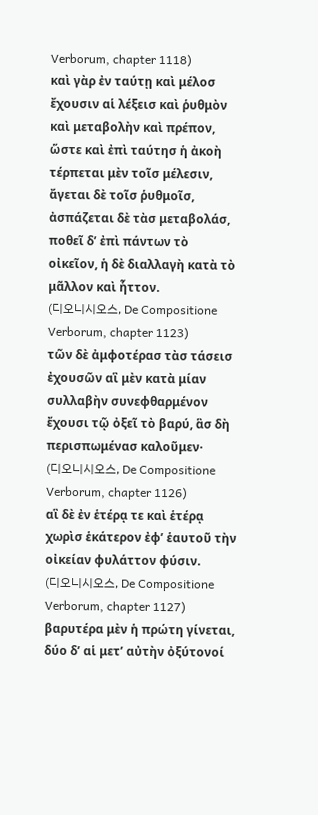Verborum, chapter 1118)
καὶ γὰρ ἐν ταύτῃ καὶ μέλοσ ἔχουσιν αἱ λέξεισ καὶ ῥυθμὸν καὶ μεταβολὴν καὶ πρέπον, ὥστε καὶ ἐπὶ ταύτησ ἡ ἀκοὴ τέρπεται μὲν τοῖσ μέλεσιν, ἄγεται δὲ τοῖσ ῥυθμοῖσ, ἀσπάζεται δὲ τὰσ μεταβολάσ, ποθεῖ δ’ ἐπὶ πάντων τὸ οἰκεῖον, ἡ δὲ διαλλαγὴ κατὰ τὸ μᾶλλον καὶ ἧττον.
(디오니시오스, De Compositione Verborum, chapter 1123)
τῶν δὲ ἀμφοτέρασ τὰσ τάσεισ ἐχουσῶν αἳ μὲν κατὰ μίαν συλλαβὴν συνεφθαρμένον ἔχουσι τῷ ὀξεῖ τὸ βαρύ, ἃσ δὴ περισπωμένασ καλοῦμεν·
(디오니시오스, De Compositione Verborum, chapter 1126)
αἳ δὲ ἐν ἑτέρᾳ τε καὶ ἑτέρᾳ χωρὶσ ἑκάτερον ἐφ’ ἑαυτοῦ τὴν οἰκείαν φυλάττον φύσιν.
(디오니시오스, De Compositione Verborum, chapter 1127)
βαρυτέρα μὲν ἡ πρώτη γίνεται, δύο δ’ αἱ μετ’ αὐτὴν ὀξύτονοί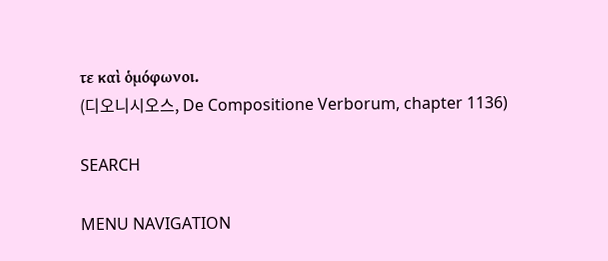τε καὶ ὁμόφωνοι.
(디오니시오스, De Compositione Verborum, chapter 1136)

SEARCH

MENU NAVIGATION